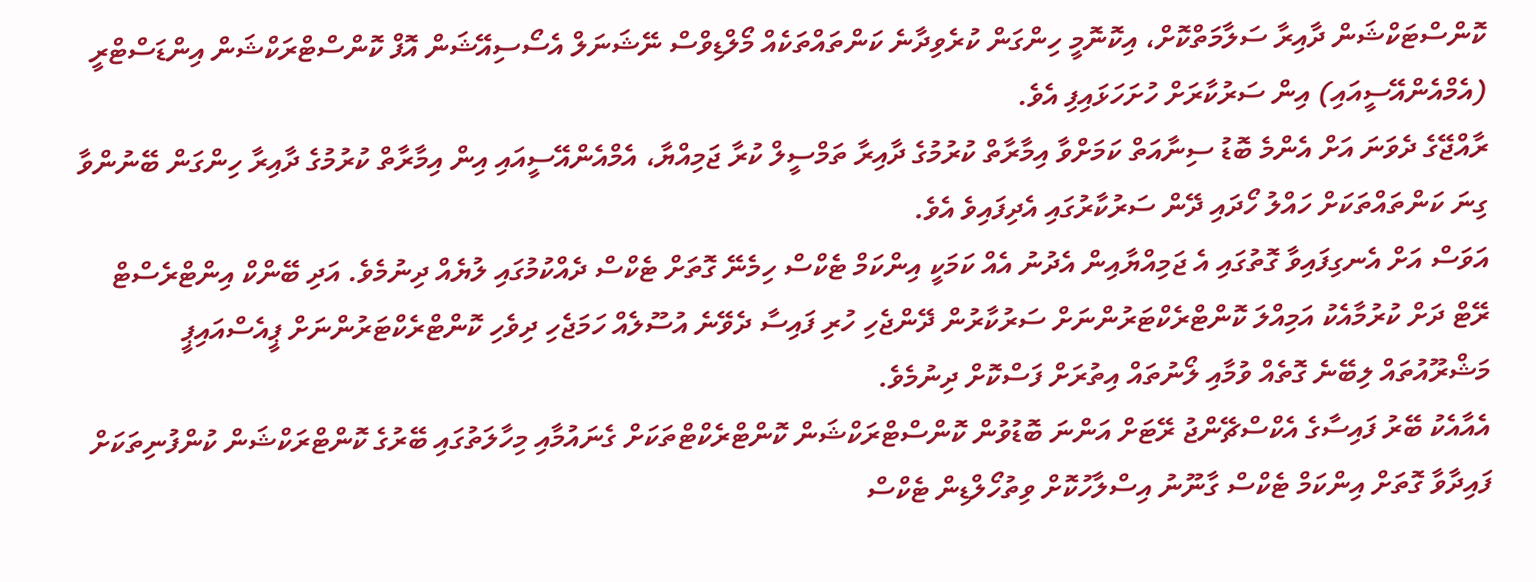ކޮންސްޓަކްޝަން ދާއިރާ ސަލާމަތްކޮށް، އިކޮނޮމީ ހިންގަން ކުރެވިދާނެ ކަންތައްތަކެއް މޯލްޑިވްސް ނޭޝަނަލް އެސޯސިއޭޝަން އޮފް ކޮންސްޓްރަކްޝަން އިންޑަސްޓްރީ (އެމްއެންއޭސީއައި) އިން ސަރުކާރަށް ހުށަހަޅައިފި އެވެ.
ރާއްޖޭގެ ދެވަނަ އަށް އެންމެ ބޮޑު ސިނާއަތް ކަމަށްވާ އިމާރާތް ކުރުމުގެ ދާއިރާ ތަމްސީލް ކުރާ ޖަމިއްޔާ، އެމްއެންއޭސީއައި އިން އިމާރާތް ކުރުމުގެ ދާއިރާ ހިންގަން ބޭނުންވާ ގިނަ ކަންތައްތަކަށް ހައްލު ހޯދައި ދޭން ސަރުކާރުގައި އެދިފައިވެ އެވެ.
އަވަސް އަށް އެނގިފައިވާ ގޮތުގައި އެ ޖަމިއްޔާއިން އެދުނު އެއް ކަމަކީ އިންކަމް ޓެކްސް ހިމެނޭ ގޮތަށް ޓެކްސް ދެއްކުމުގައި ލުޔެއް ދިނުމެވެ. އަދި ބޭންކް އިންޓްރެސްޓް ރޭޓް ދަށް ކުރުމާއެކު އަމިއްލަ ކޮންޓްރެކްޓަރުންނަށް ސަރުކާރުން ދޭންޖެހި ހުރި ފައިސާ ދެވޭނެ އުސޫލެއް ހަމަޖެހި ދިވެހި ކޮންޓްރެކްޓަރުންނަށް ޕީއެސްއައިޕީ މަޝްރޫއުތައް ލިބޭނެ ގޮތެއް ވުމާއި ލޯނުތައް އިތުރަށް ފަސްކޮށް ދިނުމެވެ.
އެއާއެކު ބޭރު ފައިސާގެ އެކްސްޗޭންޖު ރޭޓަށް އަންނަ ބޮޑުވުން ކޮންސްޓްރަކްޝަން ކޮންޓްރެކްޓްތަކަށް ގެނައުމާއި މިހާލަތުގައި ބޭރުގެ ކޮންޓްރަކްޝަން ކުންފުނިތަކަށް ފައިދާވާ ގޮތަށް އިންކަމް ޓެކްސް ގާނޫނު އިސްލާހުކޮށް ވިތުހޯލްޑިން ޓެކްސް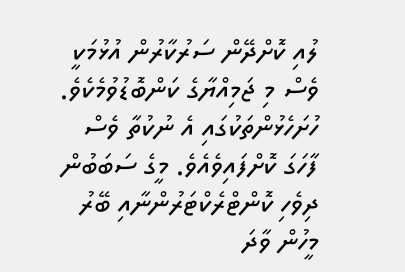ލުއި ކޮށްދޭން ސަރުކާރުން އުޅުމަކީ ވެސް މި ޖަމިއްޔާގެ ކަންބޮޑުވުމެކެވެ. ހުށަހެޅުންތަކުގައި އެ ނުކުތާ ވެސް ފާހަގަ ކޮށްފައިވެއެވެ. މީގެ ސަބަބުން ދިވެހި ކޮންޓްރެކްޓަރުންނާއި ބޭރު މީހުން ވާދަ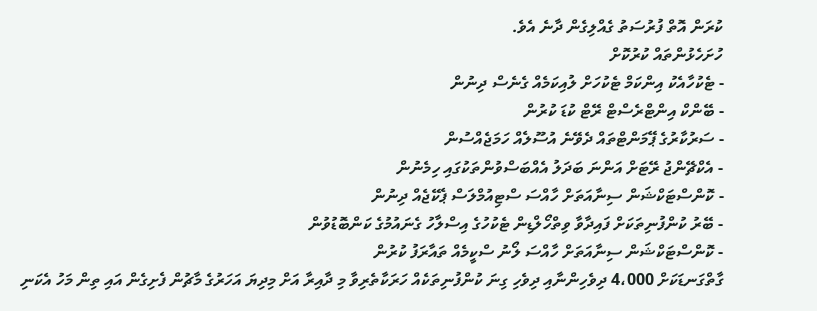ކުރަން އޮތް ފުރުސަތު ގެއްލިގެން ދާނެ އެވެ.
ހުށަހެޅުންތައް ކުރުކޮށް
- ޓެކުހާއެކު އިންކަމް ޓެކުހަށް ލުއިކަމެއް ގެނެސް ދިނުން
- ބޭންކް އިންޓްރެސްޓް ރޭޓް ކުޑަ ކުރުން
- ސަރުކާރުގެ ޕޭމަންޓްތައް ދެވޭނެ އުސޫލެއް ހަމަޖެއްސުން
- އެކްޗޭންޖު ރޭޓަށް އަންނަ ބަދަލު އެއްބަސްވުންތަކުގައި ހިމެނުން
- ކޮންސްޓަކްޝަން ސިނާއަތަށް ހާއްސަ ސްޓިއުމްލަސް ޕެކޭޖެއް ދިނުން
- ބޭރު ކުންފުނިތަކަށް ފައިދާވާ ވިތްހޯލްޑިން ޓެކުހުގެ އިސްލާހު ގެނައުމުގެ ކަންބޮޑުވުން
- ކޮންސްޓަކްޝަން ސިނާއަތަށް ހާއްސަ ލޯނު ސްކީމެއް ތައާރަފު ކުރުން
ގާތްގަނޑަކަށް 4،000 ދިވެހިންނާއި ދިވެހި ގިނަ ކުންފުނިތަކެއް ހަރަކާތެރިވާ މި ދާއިރާ އަށް މިދިޔަ އަހަރުގެ މާޗުން ފެށިގެން އައި ތިން މަހު އެކަނި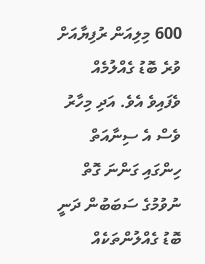600 މިލިއަން ރުފިޔާއަށް ވުރެ ބޮޑު ގެއްލުމެއް ވެފައިވެ އެވެ. އަދި މިހާރު ވެސް އެ ސިނާއަތް ހިންގައި ގަންނަ ގޮތް ނުވުމުގެ ސަބަބުން ދަނީ ބޮޑު ގެއްލުންތަކެއް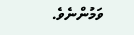ވަމުންނެވެ.